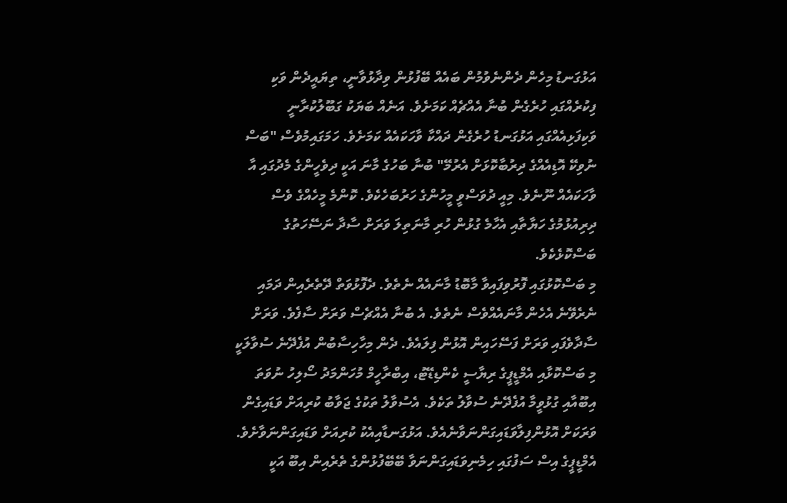އަޅުގަނޑު މިހެން ދެންނެވުމުން ބައެއް ބޭފުޅުން ވިދާޅުވާނީ، ތިޔައީދެން ވަކި ފިކުރެއްގައި ހުރެގެން ބުނާ އެއްޗެއް ކަމަށެވެ. އަނެއް ބަޔަކު ގަބޫލުކުރާނީ ވަކިފަޅިއެއްގައި އަޅުގަނޑު ހުރެގެން ދައްކާ ވާހަކައެއް ކަމަށެވެ. ހަމަގައިމުވެސް "ބަސް ނުވިކޭ އޮޑިއެއްގެ ދިރުބާކޮޅަށް އެރުމޭ" ބުނާ ބަހުގެ މާނަ އަކީ ދިވެހީންގެ މެދުގައި އާ ވާހަކައެއް ނޫނެވެ. މިއީ ދުވަސްވީ މީހުންގެ ހަރުބަހެކެވެ. ކޮންމެ މީހެއްގެ ވެސް ދިރިއުޅުމުގެ ހަޔާތާއި އެހާމެ ގުޅުން ހުރި މާނަތިލަ ވަރަށް ސާދާ ނަސޭހަތުގެ ބަސްކޮޅެކެވެ.
މި ބަސްކޮޅުގައި ފޮރުވިފައިވާ މާބޮޑު މާނައެއް ނެތެވެ. ދެފޮޅުވަތް ދޭތެރެއިން ދަމައި ނެރެވޭނެ އެހެން މާނައެއްވެސް ނެތެވެ. އެ ބުނާ އެއްޗެސް ވަރަށް ސާފެވެ. ވަރަށް ސާދާވެފައި ވަރަށް ފަސޭހައިން އޮޅުން ފިލައެވެ. ދެން މިހާހިސާބުން އުފެދޭނެ ސުވާލަކީ މި ބަސްކޮޅާއި އެމްޑީޕީގެ ރިޔާސީ ކެންޑިޑޭޓު، އިބްރާހީމް މުހަންމަދު ސޯލިހު ނުވަތަ އިބޫއާއި ގުޅުވީމާ އުފެދޭނެ ސުވާލު ތަކެވެ. އެސުވާލު ތަކުގެ ޖަވާބު ކުރިއަށް ވަޑައިގެން ވަރަކަށް އޮޅުންފިލާވަޑައިގަންނަވާނެއެވެ. އަޅުގަނޑާއިއެކު ކުރިއަށް ވަޑައިގަންނަވާށެވެ.
އެމްޑީޕީގެ އިސް ސަފުގައި ހިމެނިވަޑައިގަންނަވާ ބޭބޭފުޅުންގެ ތެރެއިން އިބޫ އަކީ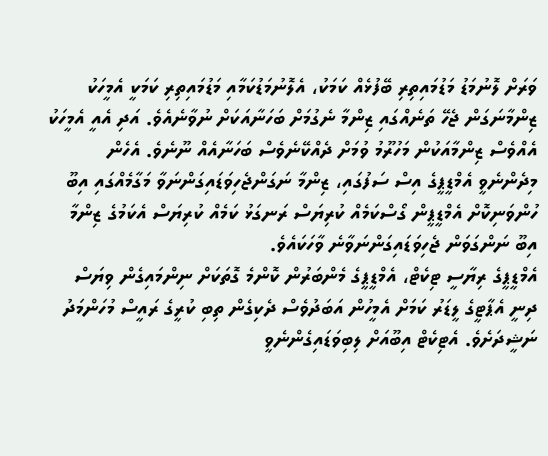ވަރަށް ލޮނުމަޑު މަޑުމައިތިރި ބޭފުޅެއް ކަމަކު، އެލޮނުމަޑުކަމާއި މަޑުމައިތިރި ކަމަކީ އެމީހަކު ޒިންމާނަގަން ޖެހޭ ތަނެއްގައި ޒިންމާ ނެގުމަށް ބަހަނާއަކަށް ނުވާނެއެވެ. އަދި އެއީ އެމީހަކު އެއްވެސް ޒިންމާއަކުން މަހުރޫމު ވުމަށް ދެއްކޭނެވެސް ބަހަނާއެއް ނޫނެވެ. އެހެން މިދެންނެވީ އެމްޑީޕީގެ އިސް ސަފުގައި، ޒިންމާ ނަގަންޖެހިވަޑައިގަންނަވާ މަގާމެއްގައި އިބޫ ހުންވަނިކޮށް އެމްޑީޕީން ގޯސްކަމެއް ކުރިޔަސް ރަނގަޅު ކަމެއް ކުރިޔަސް އެކަމުގެ ޒިންމާ އިބޫ ނަންގަވަން ޖެހިވަޑައިގަންނަވާނެ ވާހަކައެވެ.
އެމްޑީޕީގެ ރިޔާސީ ޓިކެޓް، އެމްޑީޕީގެ މެންބަރުން ކޮންމެ ގޮތަކަށް ނިންމައިގެން ވިޔަސް ދިނީ އެޕާޓީގެ ލީޑަރު ކަމަށް އެމީހުން އަބަދުވެސް ދެކިގެން ތިބި ކުރީގެ ރައީސް މުހަންމަދު ނަޝީދަށެވެ. އެޓިކެޓް އިބޫއަށް ލިބިވަޑައިގެންނެވީ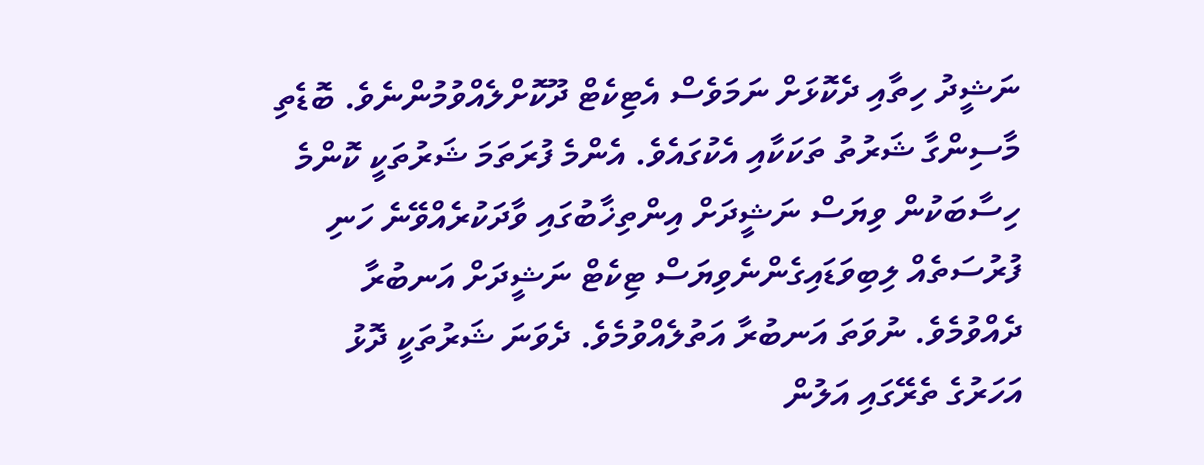ނަޝީދު ހިތާއި ދެކޮޅަށް ނަމަވެސް އެޓިކެޓް ދޫކޮށްލެއްވުމުންނެވެ. ބޮޑެތި މާސިންގާ ޝަރުތު ތަކަކާއި އެކުގައެވެ. އެންމެ ފުރަތަމަ ޝަރުތަކީ ކޮންމެ ހިސާބަކުން ވިޔަސް ނަޝީދަށް އިންތިޚާބުގައި ވާދަކުރެއްވޭނެ ހަނި ފުރުސަތެއް ލިބިވަޑައިގެންނެވިޔަސް ޓިކެޓް ނަޝީދަށް އަނބުރާ ދެއްވުމެވެ. ނުވަތަ އަނބުރާ އަތުލެއްވުމެވެ. ދެވަނަ ޝަރުތަކީ ދޮޅު އަހަރުގެ ތެރޭގައި އަލުން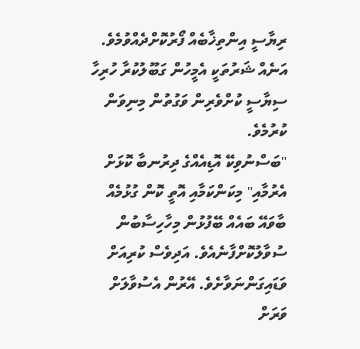ރިޔާސީ އިންތިޚާބެއް ފޯރުކޮށްދެއްވުމެވެ. އަނެއް ޝަރުތަކީ އެމީހުން ގަބޫލުކުރާ ހުރިހާ ސިޔާސީ ކުށްވެރިން ވަގުތުން މިނިވަން ކުރުމެވެ.
"ބަސްނުވިކޭ އޮޑިއެއްގެ ދިރުނބާ ކޮޅަށް އެރުމާއި" މިކަންކަމާއި އޮތީ ކޮން ގުޅުމެއް ބާވައޭ ބައެއް ބޭފުޅުން މިހާހިސާބުން ސުވާލުކޮށްފާނެއެވެ. އަދިވެސް ކުރިއަށް ވަޑައިގަންނަވާށެވެ. އޭރުން އެސުވާލަށް ވަރަށް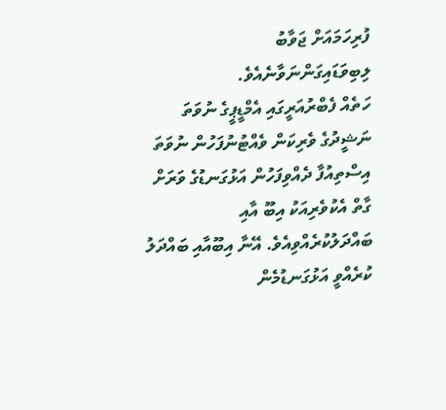ފުރިހަމައަށް ޖަވާބު ލިބިވަޑައިގަންނަވާނެއެވެ.
ހަތެއް ފެބްރުއަރީގައި އެމްޑީޕީގެ ނުވަތަ ނަޝީދުގެ ވެރިކަން ވެއްޓުނުފަހުން ނުވަތަ އިސްތިއުފާ ދެއްވިފަހުން އަޅުގަނޑުގެ ވަރަށް ގާތް އެކުވެރިއަކު އިބޫ އާއި ބައްދަލުކުރެއްވިއެވެ. އޭނާ އިބޫއާއި ބައްދަލު ކުރެއްވީ އަޅުގަނޑުމެން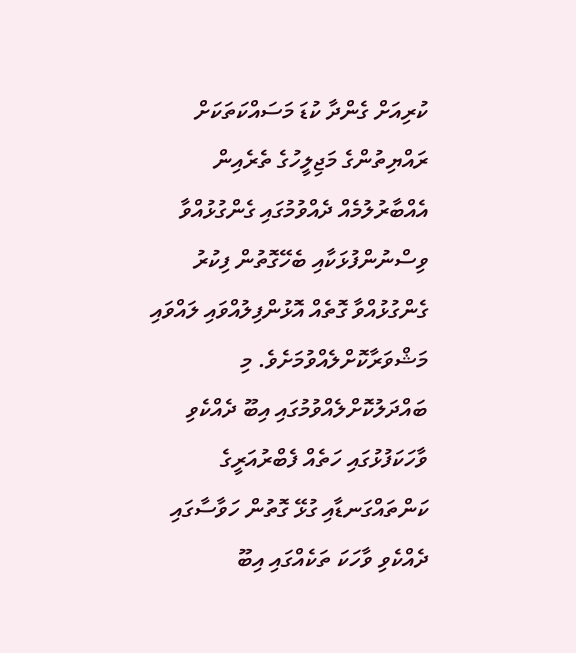ކުރިއަށް ގެންދާ ކުޑަ މަސައްކަތަކަށް ރައްޔިތުންގެ މަޖިލީހުގެ ތެރެއިން އެއްބާރުލުމެއް ދެއްވުމުގައި ގެންގުޅުއްވާ ވިސްނުންފުޅަކާއި ބެހޭގޮތުން ފިކުރު ގެންގުޅުއްވާ ގޮތެއް އޮޅުންފިލުއްވައި ލައްވައި މަޝްވަރާކޮށްލެއްވުމަށެވެ. މި ބައްދަލުކޮށްލެއްވުމުގައި އިބޫ ދެއްކެވި ވާހަކަފުޅުގައި ހަތެއް ފެބްރުއަރީގެ ކަންތައްގަނޑާއި ގުޅޭ ގޮތުން ހަވާސާގައި ދެއްކެވި ވާހަކަ ތަކެއްގައި އިބޫ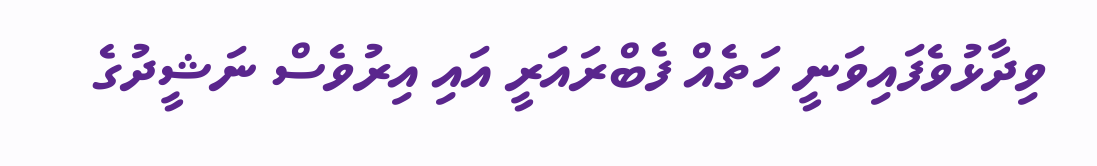ވިދާޅުވެފައިވަނީ ހަތެއް ފެބްރައަރީ އައި އިރުވެސް ނަޝީދުގެ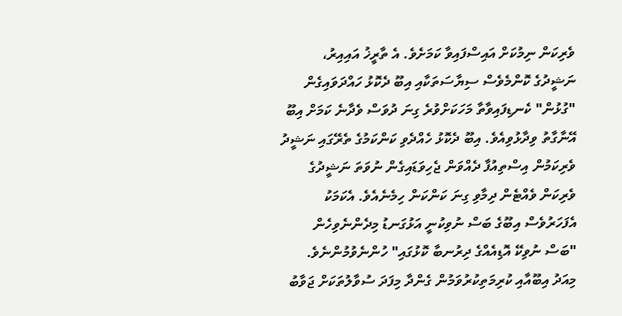ވެރިކަން ނިމުކަށް އައިސްފައިވާ ކަމަށެވެ. އެ ތާރީޚު އައިއިރު، ނަޝީދުގެ ކޮންމެވެސް ސިޔާސަތަކާއި އިބޫ ދެކޮޅު ހައްދަވައިގެން "ގުޅުން" ކެނޑިފައިވާތާ މަހަކަށްވުރެ ގިނަ ދުވަސް ވެދާނެ ކަމަށް އިބޫ އޭނާގާތު ވިދާޅުވިއެވެ. އިބޫ ދެކޮޅު ހެއްދެވި ކަންކަމުގެ ތެރޭގައި ނަޝީދު ވެރިކަމުން އިސްތިއުފާ ދެއްވަން ޖެހިވަޑައިގެން ނުވަތަ ނަޝީދުގެ ވެރިކަން ވެއްޓެން ދިމާވި ގިނަ ކަންކަން ހިމެނެއެވެ. އެކަމަކު އެފަހަރުވެސް އިބޫގެ ބަސް ނުވިކުނީ އަޅުގަނޑު މިދެންނެވިހެން "ބަސް ނުވިކޭ އޮޑިއެއްގެ ދިރުނބާ ކޮޅުގައި" ހުންނެވުމުންނެވެ.
މިއަދު އިބޫއާއި ކުރިމަތިކުރުވަމުން ގެންދާ މިފަދަ ސުވާލުތަކަށް ޖަވާބު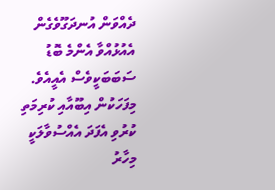ދެއްވަން އުނދަގޫވެގެން އެއުޅުއްވާ އެންމެ ބޮޑު ސަބަބަކީވެސް އެއީއެވެ. މިފަހަކުން އިބޫއާއި ކުރިމަތި ކުރުވި އެފަދަ އެއްސުވާލަކީ މިހާރު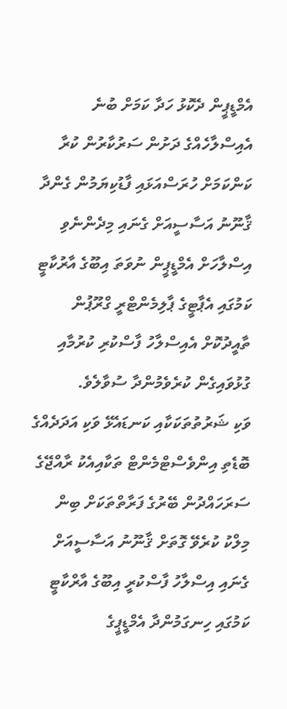އެމްޑީޕީން ދެކޮޅު ހަދާ ކަމަށް ބުނެ އެއިސްލާހެއްގެ ދަށުން ސަރުކާރުން ކުރާ ކަންކަމަށް ހުރަސްއަޅައި ފާޑުކިޔަމުން ގެންދާ ޤާނޫނު އަސާސީއަށް ގެނައި މިދެންނެވި އިސްލާހަށް އެމްޑީޕީން ނުވަތަ އިބޫގެ އާރުކާޓީ ކަމުގައި އެޕާޓީގެ ޕާލިމެންޓްރީ ގްރޫޕުން ތާއީދުކޮށް އެއިސްލާހު ފާސްކުރި ކުރުމާއި ގުޅުވައިގެން ކުރެވެމުންދާ ސުވާލެވެ.
ވަކި ޝަރުތުތަކަކާއި ކަނޑައެޅޭ ވަކި އަދަދެއްގެ ބޮޑެތި އިންވެސްޓްމެންޓް ތަކާއިއެކު ރާއްޖޭގެ ސަރަހައްދުން ބޭރުގެ ފަރާތްތަކަށް ބިން މިލްކު ކުރެވޭ ގޮތަށް ޤާނޫނު އަސާސީއަށް ގެނައި އިސްލާހު ފާސްކުރީ އިބޫގެ އާރްކާޓީ ކަމުގައި ހިނގަމުންދާ އެމްޑީޕީގެ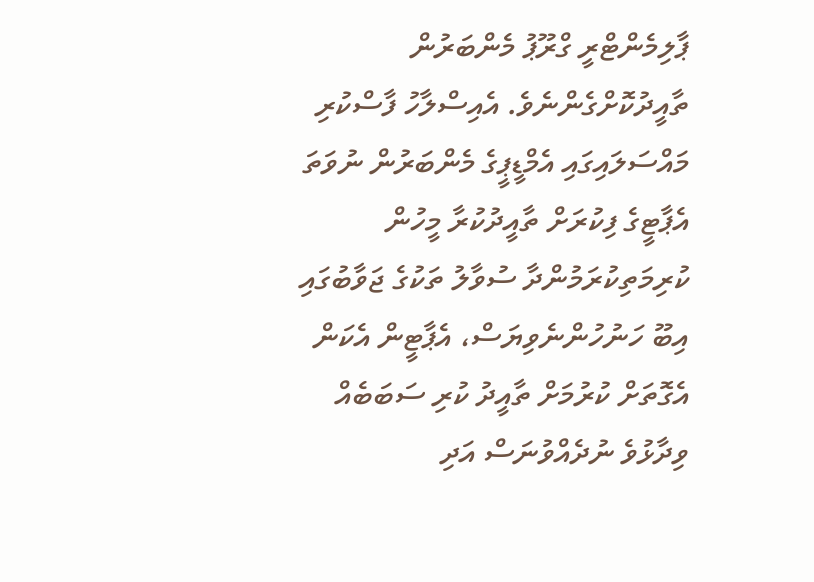ޕާލިމެންޓްރީ ގްރޫޕު މެންބަރުން ތާއީދުކޮށްގެންނެވެ. އެއިސްލާހު ފާސްކުރި މައްސަލައިގައި އެމްޑީޕީގެ މެންބަރުން ނުވަތަ އެޕާޓީގެ ފިކުރަށް ތާއީދުކުރާ މީހުން ކުރިމަތިކުރަމުންދާ ސުވާލު ތަކުގެ ޖަވާބުގައި އިބޫ ހަނުހުންނެވިޔަސް، އެޕާޓީން އެކަން އެގޮތަށް ކުރުމަށް ތާއީދު ކުރި ސަބަބެއް ވިދާޅުވެ ނުދެއްވުނަސް އަދި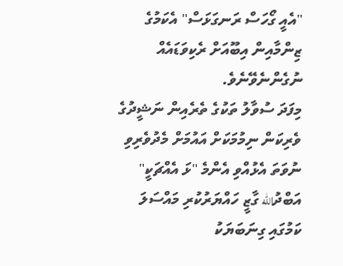"އެއީ ގޯހަސް ރަނގަޅަސް" އެކަމުގެ ޒިންމާއިން އިބޫއަށް ރެކިވަޑައެއް ނުގެންނެވޭނެވެ.
މިފަދަ ސުވާލު ތަކުގެ ތެރެއިން ނަޝީދުގެ ވެރިކަން ނިމުމަކަށް އައުމަށް މެދުވެރިވި ނުވަތަ އެޅުއްވި އެންމެ "ޅަ އެއްޗަކީ" އަބްދުالله ގާޒީ ހައްޔަރުކުރި މައްސަލަ ކަމުގައި ގިނަބަޔަކު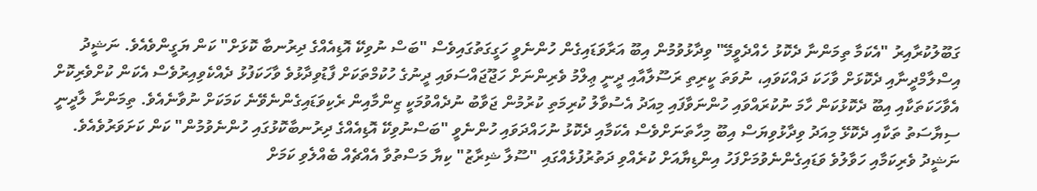ގަބޫލުކުރާއިރު "އެކަމާ ތިމަންނާ ދެކޮޅު ހެއްދެވީމޭ" ވިދާޅުވުމުން އިބޫ އަރާވަޑައިގެން ހުންނެވީ ހަގީގަތުގައިވެސް "ބަސް ނުވިކޭ އޮޑިއެއްގެ ދިރުނބާ ކޮޅަށް" ކަން ޔަގީންވެއެވެ. ނަޝީދު އިސްލާމްދީނާއި ދެކޮޅަށް ވާހަކަ ދައްކަވައި، ނުވަތަ ކީރިތި ރަސޫލާއާއި ދީނީ ޢިލްމު ވެރިންނަށް ހަޖޫޖައްސަވައި ދީނުގެ ހުކުމްތަކަށް ފާޑުވިދާޅުވެ ވާހަކަފުޅު ދެއްކެވިއިރުވެސް އެކަން ކުށްވެރިކޮށް އެވާހަކަތަކާއި އިބޫ ދެކޮޅުކަން ހާމަ ނުކުރައްވައި ހުންނަވާފައި މިއަދު އެސުވާލު ކުރިމަތި ކުރުމުން ޖަވާބު ނުދެއްވުމަކީ ޒިންމާއިން ރެކިވަޑައިގެންނެވޭނެ ކަމަކަށް ނުވާނެއެވެ. ތިމަންނާ ލާދީނީ ސިޔާސަތު ތަކާއި ދެކޮޅޭ މިއަދު ވިދާޅުވިޔަސް އިބޫ މިހާތަނަށްވެސް އެކަމާއި ދެކޮޅު ނުހައްދަވައި ހުންނެވީ "ބަސްނުވިކޭ އޮޑިއެއްގެ ދިރުނބާކޮޅުގައި ހުންނެވުމުން" ކަން ކަށަވަރުވެއެވެ.
ނަޝީދު ވެރިކަމާއި ހަވާލުވެ ވަޑައިގެންނެވުމަށްފަހު އިންޑިޔާއަށް ކުރެއްވި ދަތުރުފުޅެއްގައި "ސޫލާ ޝިރާޒު" ކިޔާ މަސްތުވާ އެއްޗެއް ބެއްލެވި ކަމަށް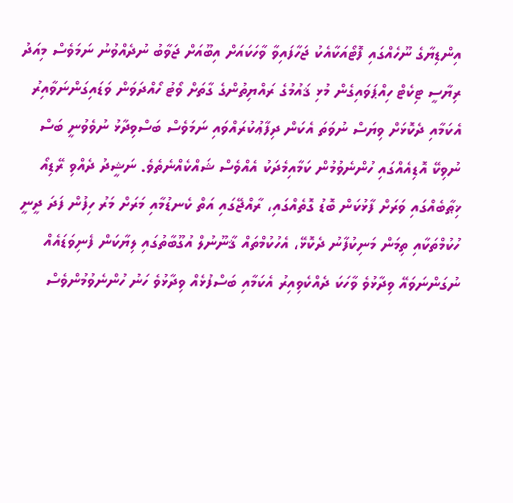އިންޑިޔާގެ ނޫހެއްގައި ފޮޓޯއަކާއެކު ޖަހާފައިވާ ވާހަކައަށް އިބޫއަށް ޖަވާބު ނުދެއްވުނު ނަމަވެސް މިއަދު ރިޔާސީ ޓިކެޓް ހިއްޕަވައިގެން މުޅި ޤައުމުގެ ރައްޔިތުންގެ ގާތަށް ވޯޓު ހޯއްދަވަން ވަޑައިގަންނަވާއިރު އެކަމާއި ދެކޮޅަށް ވިޔަސް ނުވަތަ އެކަން ދިފާޢުކުރައްވައި ނަމަވެސް ބަސްވިދާޅު ނުވެވުނީ ބަސް ނުވިކޭ އޮޑިއެއްގައި ހުންނެވުމުން ކަމާއިމެދަކު އެއްވެސް ޝައްކެއްނެތެވެ. ނަޝީދު ދެއްވި ރޭޑިއޯ ޚިޠާބެއްގައި ވަރަށް ފާޅުކަން ބޮޑު ގޮތެއްގައި، ރާއްޖޭގައި އަތް ކެނޑުމާއި މަރަށް މަރު ހިފުން ފަދަ ދީނީ ހުކުމްތަކާއި ތިމަން މަނިކުފާނު ދެކޮޅޭ، އެހުކުމްތައް ޤާނޫނުލް އުގޫބާތުގައި ލިޔާކަން ފެނިވަޑައެއް ނުގަންނަވައޭ ވިދާޅުވެ ވާހަކަ ދެއްކެވިއިރު އެކަމާއި ބަސްފުޅެއް ވިދާޅުވެ ހަނު ހުންނެވުމުންވެސް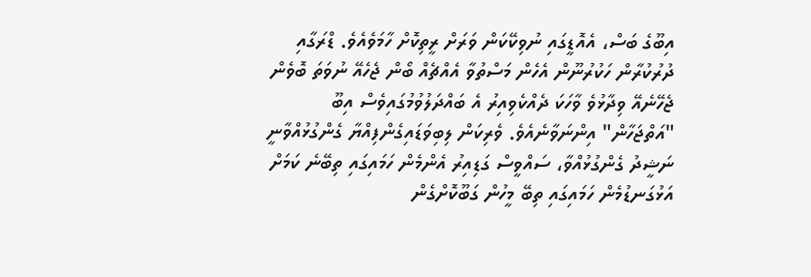އިބޫގެ ބަސް، އެއޮޑީގައި ނުވިކޭކަން ވަރަށް ރީތިކޮށް ހާމަވެއެވެ. ޑްރަގާއި ދުރުކުރާން ހަކުރުނޫން އެހެން މަސްތުވާ އެއްޗެއް ބޯން ޖެހެއޭ ނުވަތަ ބޮވެން ޖެހޭނެއޭ ވިދާޅުވެ ވާހަކަ ދެއްކެވިއިރު އެ ބައްދަލުވުމުގައިވެސް އިބޫ "އަތްޖަހާން" އިންނަވާނެއެވެ. ވެރިކަން ލިބިވަޑައިގެންފިއްޔާ ގެންގުޅުއްވާނީ ނަޝީދު ގެންގުޅުއްވާ، ސައްވީސް ގަޑިއިރު އެންމެން ހަމައިގައި ތިބޭނެ ކަމަށް އަޅުގަނޑުމެން ހަމައިގައި ތިބޭ މީހުން ގަބޫކޮށްގެން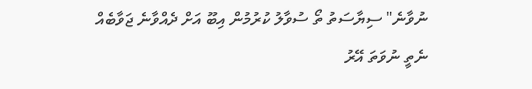ނުވާނެ" ސިޔާސަތު ތޯ ސުވާލު ކުރުމުން އިބޫ އަށް ދެއްވާނެ ޖަވާބެއް ނެތީ ނުވަތަ އޭރު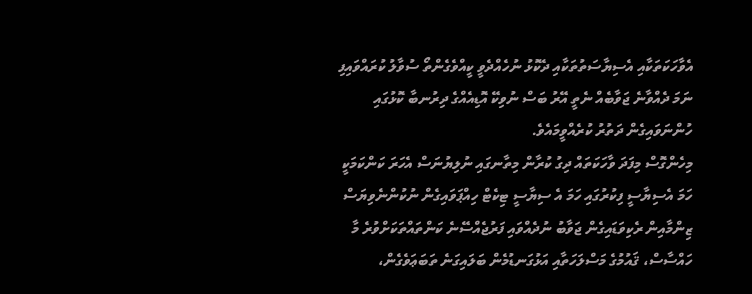އެވާހަކަތަކާއި އެސިޔާސަތުތަކާއި ދެކޮޅު ނުހެއްދެވީ ކީއްވެގެންތޯ ސުވާލު ކުރައްވައިފި ނަމަ ދެއްވާނެ ޖަވާބެއް ނެތީ އޭރު ބަސް ނުވިކޭ އޮޑިއެއްގެ ދިރުނބާ ކޮޅުގައި ހުންނަވައިގެން ދަތުރު ކުރެއްވީމައެވެ.
މިހެންގޮސް މިފަދަ ވާހަކަތައް ދިގު ކުރާން މިތާނގައި ނުލިޔުނަސް އެހަރަ ކަންކަމަކީ ހަމަ އެސިޔާސީ ފިކުރުގައި ހަމަ އެ ސިޔާސީ ޓިކެޓް ހިއްޕަވައިގެން ނުކުންނެވިޔަސް ޒިންމާއިން ރެކިވަޑައިގެން ޖަވާބު ނުދެއްވައި ފަރުޖެއްސޭނެ ކަންތައްތަކަށްވުރެ މާ ހައްސާސް، ޤައުމުގެ މަސްލަހަތާއި އަޅުގަނޑުމެން ބަލައިގަނެ ތަބަޢަވެގެން،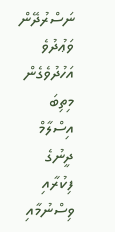ނަސްރުދޭން ވަޢުދުވެ އަހުދުވެގެން މިތިބަ އިސްލާމް ދީނުގެ ފިކުރާއި ވިސްނުމާއި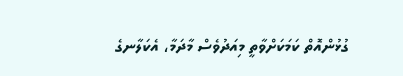ގުޅުންއޮތް ކަމަކަށްވާތީ މިއަދުވެސް މާދަމާ، އެކަލާނގެ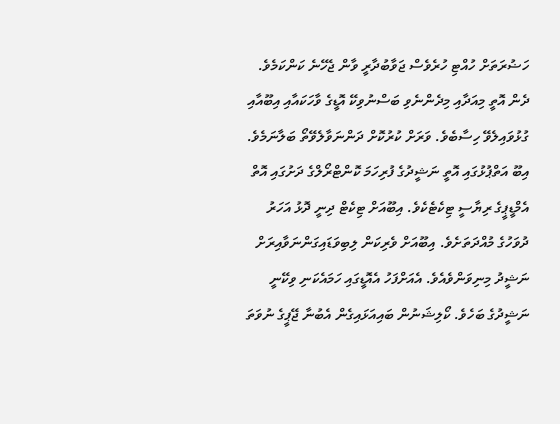ހަޟުރަތަށް ހުއްޓި ހުރެވެސް ޖަވާބުދާރީ ވާން ޖެހޭނެ ކަންކަމެވެ.
ދެން އޮތީ މިއަދާއި މިދެންނެވި ބަސްނުވިކޭ އޮޑީގެ ވާހަކައާއި އިބޫއާއި ގުޅުވައިލެވޭ ހިސާބެވެ. ވަރަށް ކުރުކޮށް ދަންނަވާލެވޭތޯ ބަލާނަމެވެ. އިބޫ އަތްޕުޅުގައި އޮތީ ނަޝީދުގެ ފުރިހަމަ ކޮންޓްރޯލްގެ ދަށުގައި އޮތް އެމްޑީޕީގެ ރިޔާސީ ޓިކެޓެކެވެ. އިބޫއަށް ޓިކެޓް ދިނީ ދޮޅު އަހަރު ދުވަހުގެ މުއްދަތަށެވެ. އިބޫއަށް ވެރިކަން ލިބިވަޑައިގަންނަވާއިރަށް ނަޝީދު މިނިވަންވެއެވެ. އެއަށްފަހު އެއޮޑީގައި ހަމައެކަނި ވިކޭނީ ނަޝީދުގެ ބަހެވެ. ކޯލިޝަނުން ބައިއަޅައިގެން އެބުނާ ޖޭޕީގެ ނުވަތަ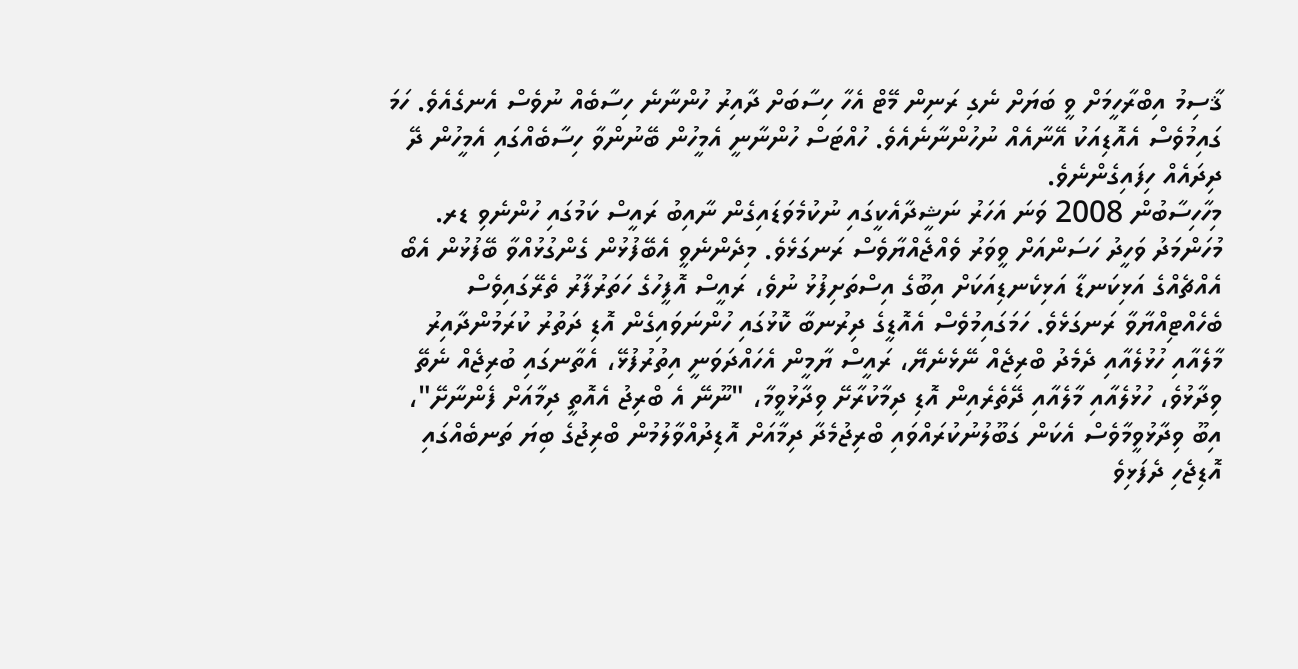ޤާސިމު އިބްރާހީމަށް ވީ ބަޔަށް ނެގި ރަނިން މޭޓް އެހާ ހިސާބަށް ދާއިރު ހުންނާނެ ހިސާބެއް ނުވެސް އެނގެއެވެ. ހަމަ ގައިމުވެސް އެއޮޑިއަކު އޭނާއެއް ނުހުންނާނެއެވެ. ހުއްޓަސް ހުންނާނީ އެމީހުން ބޭނުންވާ ހިސާބެއްގައި އެމީހުން ދޭ ދިދައެއް ހިފައިގެންނެވެ.
މިހާހިސާބުން 2008 ވަނަ އަހަރު ނަޝީދާއެކީގައި ނުކުމެވަޑައިގެން ނާއިބު ރައީސް ކަމުގައި ހުންނެވި ޑރ. މުހަންމަދު ވަހީދު ހަސަންއަށް ވީވަރު ވެއްޖެއްޔާވެސް ރަނގަޅެވެ. މިދެންނެވީ އެބޭފުޅުން ގެންގުޅުއްވާ ބޭފުޅުން އެބޯ އެއްޗެއްގެ އަޅިކަނޑާ އަޅިކެނޑިއަކަށް އިބޫގެ އިސްތަށިފުޅު ނުވެ، ރައީސް އޮފީހުގެ ހަތަރުފާރު ތެރޭގައިވެސް ބެހެއްޓިއްޔާވާ ރަނގަޅެވެ. ހަމަގައިމުވެސް އެއޮޑީގެ ދިރުނބާ ކޮޅުގައި ހުންނަވައިގެން އޮޑި ދަތުރު ކުރަމުންދާއިރު މާލެއާއި ހުޅުލެއާއި ދެމެދު ބްރިޖެއް ނޭޅެނެޔޭ، ރައީސް ޔާމީން އެހައްދަވަނީ އިތުރުފުޅޭ، އެތާނގައި ބުރިޖެއް ނެތޭ ވިދާޅުވެ، ހުޅުލެއާއި މާލެއާއި ދޭތެރެއިން އޮޑި ދިމާކުރާށޭ ވިދާޅުވީމާ، "ނޫނޭ އެ ބްރިޖު އެއޮތީ ދިމާއަށް ފެންނާށޭ"، އިބޫ ވިދާޅުވީމާވެސް އެކަން ގަބޫލުނުކުރައްވައި ބްރިޖުމެދާ ދިމާއަށް އޮޑިދުއްވާލުމުން ބްރިޖުގެ ބިޔަ ތަނބެއްގައި އޮޑިޖެހި ދެފަޅިވެ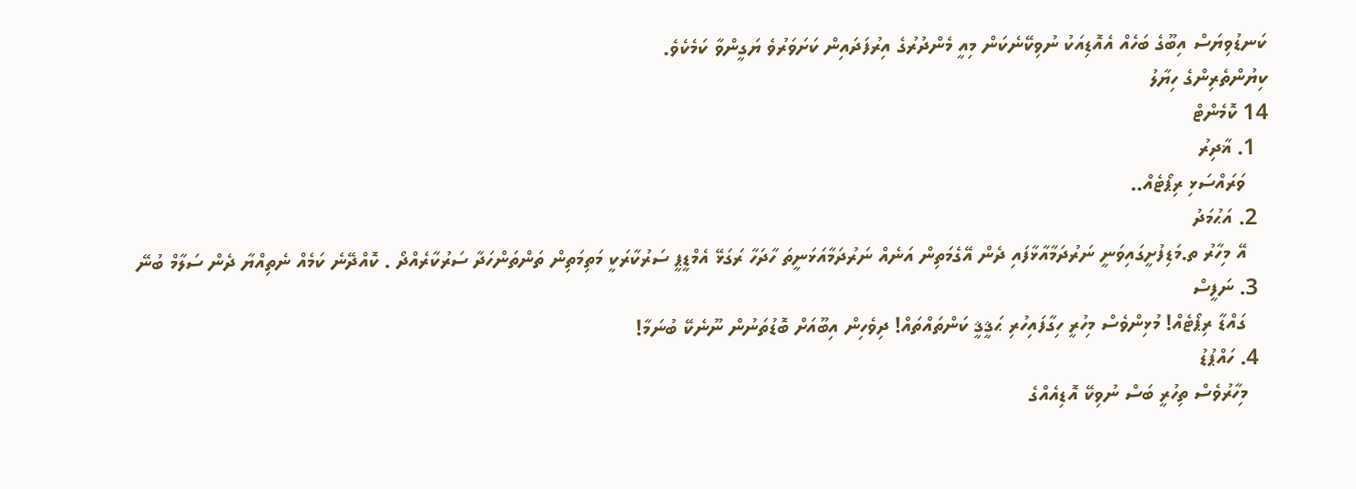ކަނޑުވިޔަސް އިބޫގެ ބަހެއް އެއޮޑިއަކު ނުވިކޭނެކަން މިއީ މެންދުރުގެ އިރުފަދައިން ކަށަވަރުވެ ޔަގީންވާ ކަމެކެވެ.
ކިޔުންތެރިންގެ ހިޔާލު
14 ކޮމެންޓް
  1. ޣާދިރު
    ވަރައްސަޅި ރިޕޯޓެއް..
  2. އަޙުމަދު
    އޭ މިހާރު ތ.މަޑިފުށީގައިވަނީ ނަރުދަމާއާޅާފައި ދެން އޭގެމަތިން އަނެއް ނަރުދަމާއަޅަނީތަ ހާދަހާ ރަގަޅޭ އެމްޑީޕީ ސަރުކާރަކީ މަތިމަތިން ތަންތަންހަދާ ސަރުކާރެއްދޯ . ކޮއްދޭނެ ކަމެއް ނެތިއްޔާ ދެން ސަލާމް ބުނޭ
  3. ނަފީސް
    ގައްޑާ ރިޕޯޓެއް! މުޅިންވެސް މިހުރީ ހިގާފައިހުރި ޙަޤީޤީ ކަންތައްތައް! ދިވެހިން އިބޫއަށް ބޮޑުތަނުން ނޫނެކޭ ބުނަމާ!
  4. ހައްޕުޑު
    މިހާރުވެސް ތިހުރީ ބަސް ނުވިކޭ އޮޑިއެއްގެ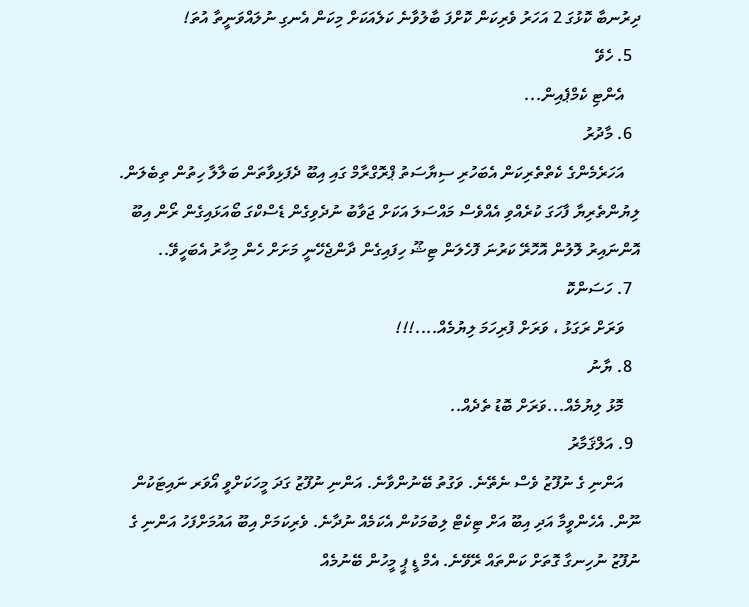ދިރުނބާ ކޮޅުގަ 2 އަހަރު ވެރިކަން ކޮށްފަ ބާލުވާނެ ކަލެއަކަށް މިކަން އެނގި ނުލައްވަނީތާ އުތަ!
  5. ހެވޭ
    އެންޓި ކެމްޕެއިން...
  6. މާދުރު
    އަހަރެމެންގެ ކެތްތެރިކަން އެބަހުރި ސިޔާސަތު ޕްރޮގްރާމް ގައި އިބޫ ދެފަޅިވާތަން ބަލާލާ ހިތުން ތިބެލަން. ލިޔުންތެރިޔާ ފާހަގަ ކުރެއްވި އެއްވެސް މައްސަލަ އަކަށް ޖަވާބު ނުދެވިގެން ޑެސްކްގަ ބޯއަޅައިގެން ރޯން އިބޫ އޮންނައިރު ލޮލުން އޮހޮރޭ ކަރުނަ ފޮހެލަން ޓިޝޫ ހިފައިގެން ދާންޖެހޭނީ މަށަށް ހެން މިހާރު އެބަހީވޭ..
  7. ހަސަންކޮ
    ވަރަށް ރަގަޅު ، ވަރަށް ފުރިހަމަ ލިޔުމެއް....!!!
  8. ޔާނު
    މޮޅު ލިޔުމެއް...ވަރަށް ބޮޑު ތެދެއް..
  9. އަލްޤަމާރު
    އަންނި ގެ ނުފޫޒު ވެސް ނެތޭނެ. ވަގުތު ބޭނުންވާނެ. އަންނި ނުފޫޒު ގަދަ މީހަކަށްވީ އޯވަރ ނައިޓަކުން ނޫން. އެހެންވީމާ އަދި އިބޫ އަށް ޓިކެޓް ލިބުމަކުން އެކަމެއް ނުދާނެ. ވެރިކަމަށް އިބޫ އައުމަށްފަހު އަންނި ގެ ނުފޫޒު ނުހިނގާ ގޮތަށް ކަންތައް ރޭވޭނެ. އެމް ޑީ ޕީ މީހުން ބޭނުމެއް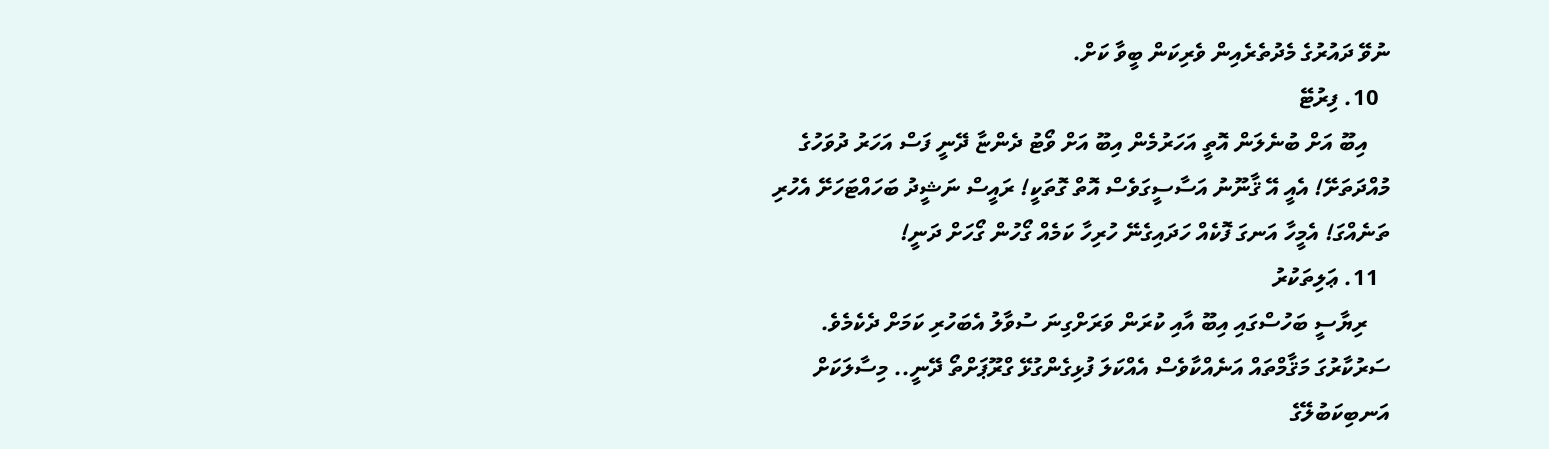ނުވޭ ދައުރުގެ މެދުތެރެއިން ވެރިކަން ބީވާ ކަށް.
  10. ފިރުޓޭ
    އިބޫ އަށް ބުނެލަން އޮތީ އަހަރުމެން އިބޫ އަށް ވޯޓު ދެންޏާ ދޭނީ ފަސް އަހަރު ދުވަހުގެ މުއްދަތަށޭ! އެއީ އޭ ޤާނޫނު އަސާސީގަވެސް އޮތް ގޮތަކީ! ރައީސް ނަޝީދު ބަހައްޓަހަށޭ އެހުރި ތަނެއްގަ! އެމީހާ އަނގަ ފޮކެއް ހަދައިގެނޭ ހުރިހާ ކަމެއް ގޯހުން ގޯހަށް ދަނީ!
  11. ޢަލިތަކުރު
    ރިޔާސީ ބަހުސްގައި އިބޫ އާއި ކުރަން ވަރަށްގިނަ ސުވާލު އެބަހުރި ކަމަށް ދެކެމެވެ. ސަރުކާރުގަ މަޤާމްތައް އަނެއްކާވެސް އެއްކަލަ ފުޅިގެންގުޅޭ ގްރޫޕަށްތޯ ދޭނީ.. މިސާލަކަށް އަނބިކަބުލޭގެ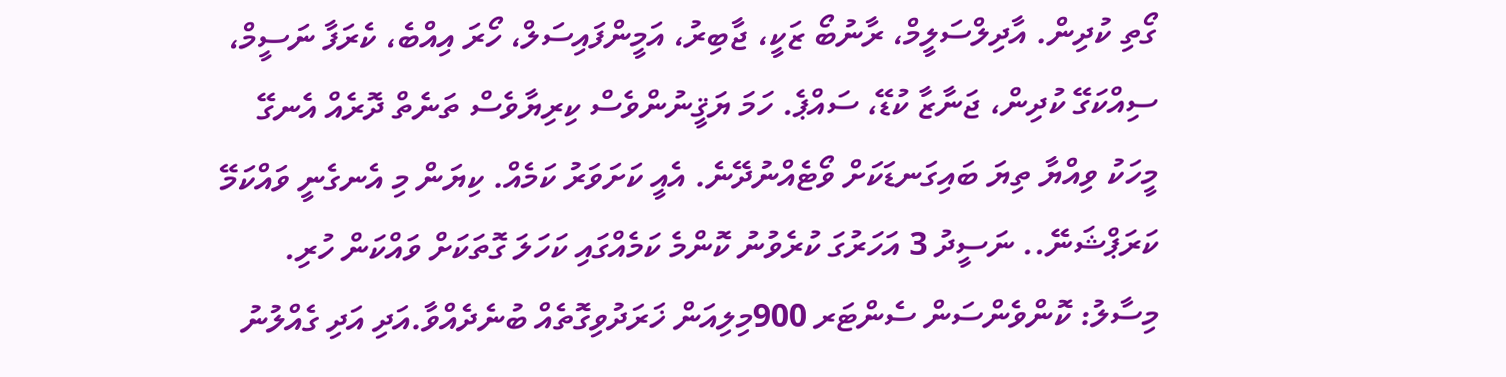ގޯތި ކުދިން. އާދިލްސަލީމް، ރާނުބޯ ޒަކީ، ޖާބިރު، އަމީންފައިސަލް، ހޯރަ އިއްބެ، ކެރަފާ ނަސީމް، ސިއްކަގޭ ކުދިން، ޖަނާޒާ ކުޑޭ، ސައްޕެ. ހަމަ ޔަޤީނުންވެސް ކިރިޔާވެސް ތަނެތް ދޮރެއް އެނގޭ މީހަކު ވިއްޔާ ތިޔަ ބައިގަނޑަކަށް ވޯޓެއްނުދޭނެ. އެއީ ކަށަވަރު ކަމެއް. ކިޔަން މި އެނގެނީ ވައްކަމޭ ކަރަޕްޝަނޭ.. ނަސީދު 3 އަހަރުގަ ކުރެވުނު ކޮންމެ ކަމެއްގައި ކަހަލަ ގޮތަކަށް ވައްކަން ހުރި. މިސާލު: ކޮންވެންސަން ސެންޓަރ 900މިލިއަން ޚަރަދުވިގޮތެއް ބުނެދެއްވާ.އަދި އަދި ގެއްލުނު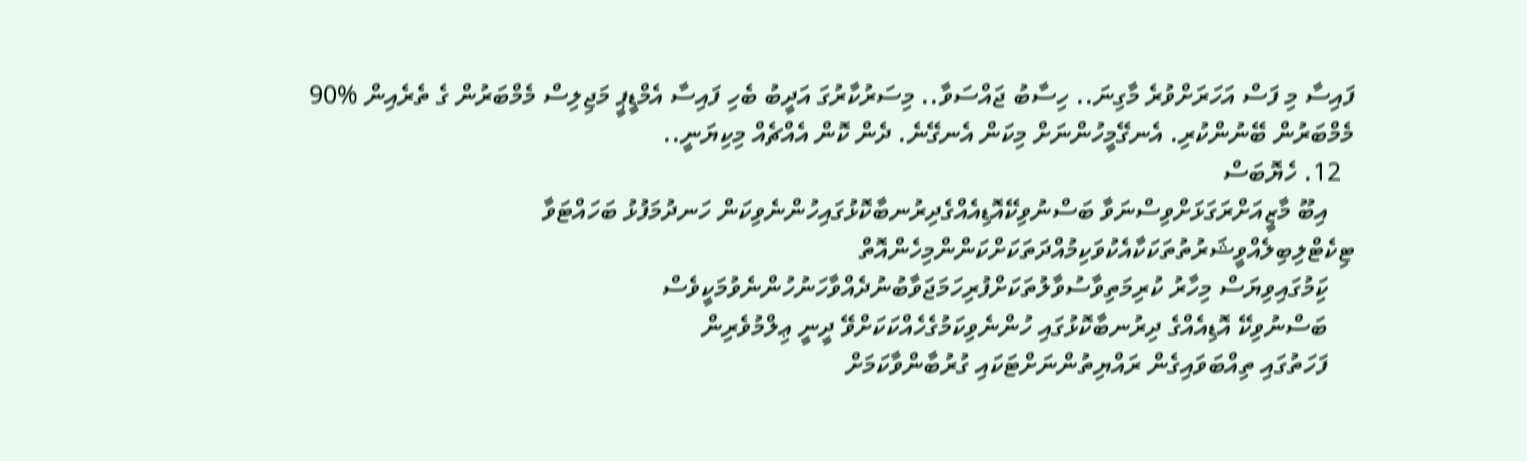ފައިސާ މި ފަސް އަހަރަށްވުރެ މާގިނަ.. ހިސާބު ޖައްސަވާ.. މިސަރުކާރުގަ އަދީބު ބެހި ފައިސާ އެމްޑީޕީ މަޖިލިސް މެމްބަރުން ގެ ތެރެއިން %90 މެމްބަރުން ބޭނުންކުރި. އެނގޭމީހުންނަށް މިކަން އެނގޭނެ. ދެން ކޮން އެއްޗެއް މިކިޔަނީ..
  12. ހެޔޮބަސް
    އިބޫ މާޒީއަށްރަގަޅަށްވިސްނަވާ ބަސްނުވިކޭއޮޑިއެއްގެދިރުނބާކޮޅުގައިހުންނެވިކަން ހަނދުމަފުޅު ބަހައްޓަވާ ޓިކެޓްލިބިލެއްވީޝަރުތުތަކަކާއެކުވަކިމުއްދަތަކަށްކަންންމިހެންއޮތް
    ކިަމުގައިވިޔަސް މިހާރު ކުރިމަތިވާސުވާލުތަކަށްފުރިހަމަޖަވާބުނުދެއްވާހަނުހުންނެވުމަކީވެސް
    ބަސްނުވިކޭ އޮޑިއެއްގެ ދިރުނބާކޮޅުގައި ހުންނެވިކަމުގެހެއްކަކަށްވޭ ދީނީ ޢިލްމުވެރިން
    ފަހަތުގައި ތިއްބަވައިގެން ރައްޔިތުންނަށްޓަކައި ގުރުބާންވާކަމަށް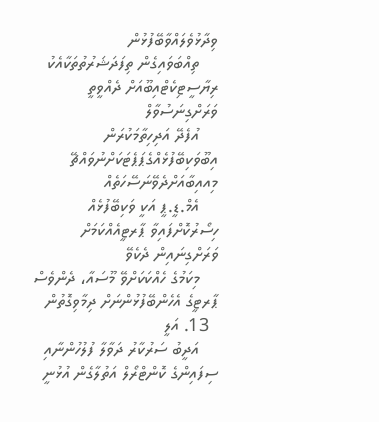ވިދާޅުވެލައްވާބޭފުޅުން
    ތިއްބަވައިގެން ތިފަދަޝަރުތުތަކާއެކު ރިޔާސީޓިކެޓްއިބޫއަށް ދެއްވީތީ ވަރަށްގިނަސުވާލް
    އުފެދޭ އަދިހިތާމަކުރަން އިބޫވަކިބޭފުޅެއްގެޕަޕެޓަކަށްނުވައްޗޭ މިއއިބާއަށްދެވޭނަސޭހަތެއް
    އެމް.ޑީ.ޕީ އަކީ ވަކިބޭފުޅެއް ހިސޯރުކޮށްފައިވާ ޕާރޓީއެއްކަމަށް ވަރަށްގިނައިން ދެކެވޭ
    މިކަމުގެ ހެއްކަކަށްވޭ މޫސައާ، ދެންވެސް ޕާރޓީގެ އެހެންބޭފުޅުންނަށް ދިމާވިގޮތުން
  13. އަލީ
    އަދީބު ސަރުކާރު ދަވާލާ ފުލުހުންނާއި ސިފައިންގެ ކޮންޓްރޯލް އަތުލާގެން އުޅުނީ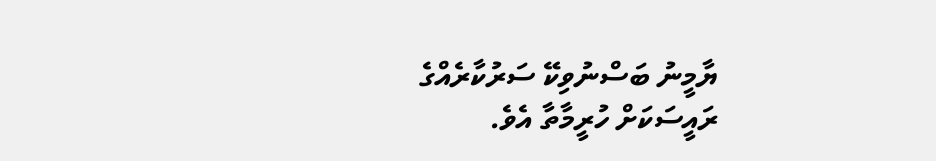ޔާމީނު ބަސްނުވިކޭ ސަރުކާރެއްގެ ރައީސަކަށް ހުރީމާތާ އެވެ.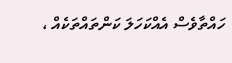ހައްތާވެސް އެއްކަހަލަ ކަންތައްތަކެއް ،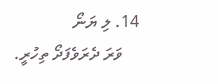14. ލި ޔަނޯ
    ވަރަ ދެރަވެފަދޯ ތިހުރީ.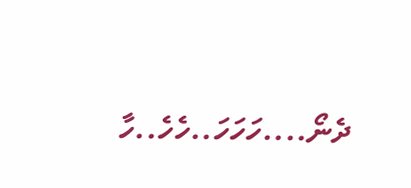ދެނޯ....ހަހަހަ..ހެހެ..ހާ